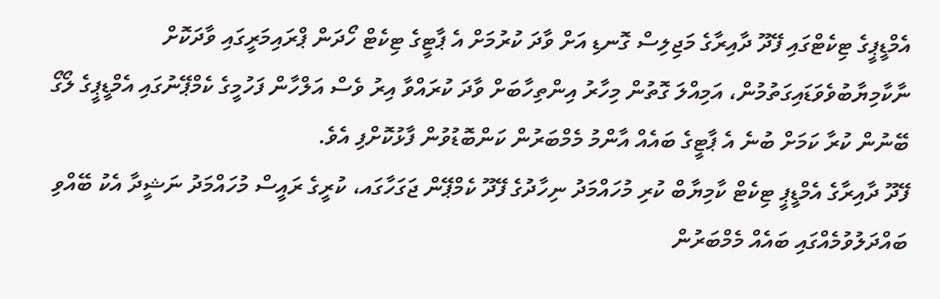އެމްޑީޕީގެ ޓިކެޓްގައި ފޭދޫ ދާއިރާގެ މަޖިލިސް ގޮނޑި އަށް ވާދަ ކުރުމަށް އެ ޕާޓީގެ ޓިކެޓް ހޯދަން ޕްރައިމަރީގައި ވާދަކޮށް ނާކާމިޔާބުވެވަޑައިގަތުމުން، އަމިއްލަ ގޮތުން މިހާރު އިންތިހާބަށް ވާދަ ކުރައްވާ އިރު ވެސް އަލްހާން ފަހުމީގެ ކެމްޕޭނުގައި އެމްޑީޕީގެ ލޯގޯ ބޭނުން ކުރާ ކަމަށް ބުނެ އެ ޕާޓީގެ ބައެއް އާންމު މެމްބަރުން ކަންބޮޑުވުން ފާޅުކޮށްފި އެވެ.
ފޭދޫ ދާއިރާގެ އެމްޑީޕީ ޓިކެޓް ކާމިޔާބް ކުރި މުހައްމަދު ނިހާދުގެ ފޭދޫ ކެމްޕޭން ޖަގަހާގައ، ކުރީގެ ރައީސް މުހައްމަދު ނަޝީދާ އެކު ބޭއްވި ބައްދަލުވުމެއްގައި ބައެއް މެމްބަރުން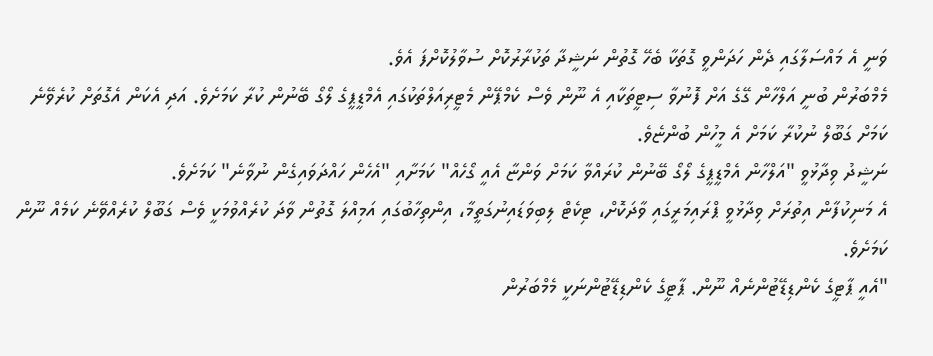ވަނީ އެ މައްސަލާގައި ދެން ހަދަންވީ ގޮތަކާ ބެހޭ ގޮތުން ނަޝީދާ ތަކުރާރުކޮށް ސުވާލުކޮށްފަ އެވެ.
މެމްބަރުން ބުނީ އަލްހާން ގޭގެ އަށް ފޮނުވާ ސިޓީތަކާއި އެ ނޫން ވެސް ކެމްޕޭން މެޓީރިއަލްތަކުގައި އެމްޑީޕީގެ ލޯގޯ ބޭނުން ކުރާ ކަމަށެވެ. އަދި އެކަން އެގޮތަށް ކުރެވޭނެ ކަމަށް ގަބޫލް ނުކުރާ ކަމަށް އެ މީހުން ބުންޏެވެ.
ނަޝީދު ވިދާޅުވީ "އަލްހާން އެމްޑީޕީގެ ލޯގޯ ބޭނުން ކުރައްވާ ކަމަށް ވަންޏާ އެއީ ގޯހެއް" ކަމަށާއި "އެހެން ހައްދަވައިގެން ނުވާނެ" ކަމަށެވެ.
އެ މަނިކުފާން އިތުރަށް ވިދާޅުވީ ޕްރައިމަރީގައި ވާދަކޮށް، ޓިކެޓް ލިބިވަޑައިނުގަތީމާ، އިންތިހާބުގައި އަމިއްލަ ގޮތުން ވާދަ ކުރެއްވުމަކީ ވެސް ގަބޫލް ކުރެއްވޭނެ ކަމެއް ނޫން ކަމަށެވެ.
"އެއީ ޕާޓީގެ ކެންޑިޑޭޓުންނެއް ނޫން. ޕާޓީގެ ކެންޑިޑޭޓުންނަކީ މެމްބަރުން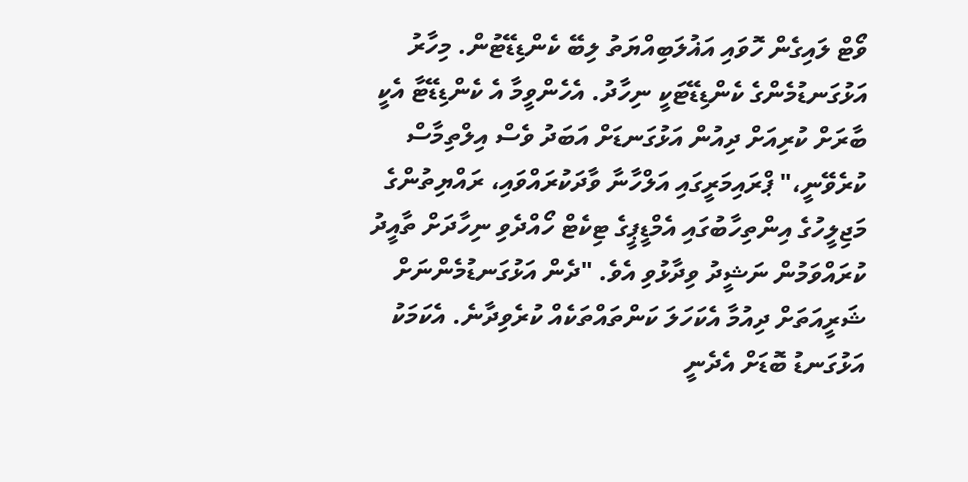ވޯޓް ލައިގެން ހޮވައި އަޣުލަބިއްޔަތު ލިބޭ ކެންޑިޑޭޓުން. މިހާރު އަޅުގަނޑުމެންގެ ކެންޑިޑޭޓަކީ ނިހާދު. އެހެންވީމާ އެ ކެންޑިޑޭޓާ އެކީ ބާރަށް ކުރިއަށް ދިއުން އަޅުގަނޑަށް އަބަދު ވެސް އިލްތިމާސް ކުރެވޭނީ،" ޕްރައިމަރީގައި އަލްހާނާ ވާދަކުރައްވައި، ރައްޔިތުންގެ މަޖިލީހުގެ އިންތިހާބުގައި އެމްޑީޕީގެ ޓިކެޓް ހޯއްދެވި ނިހާދަށް ތާއީދު ކުރައްވަމުން ނަޝީދު ވިދާޅުވި އެވެ. "ދެން އަޅުގަނޑުމެންނަށް ޝަރީއަތަށް ދިއުމާ އެކަހަލަ ކަންތައްތަކެއް ކުރެވިދާނެ. އެކަމަކު އަޅުގަނޑު ބޮޑަށް އެދެނީ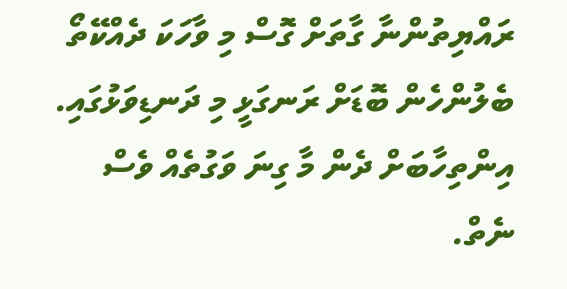ރައްޔިތުންނާ ގާތަށް ގޮސް މި ވާހަކަ ދެއްކޭތޯ ބެލުންހެން ބޮޑަށް ރަނގަޅީ މި ދަނޑިވަޅުގައި. އިންތިހާބަށް ދެން މާ ގިނަ ވަގުތެއް ވެސް ނެތް.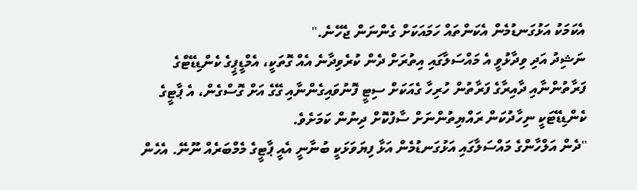އެކަމަކު އަޅުގަނޑުމެން އެކަންތައް ހަމައަކަށް ގެންނަން ޖެހޭނެ."
ނަޝިދު އަދި ވިދާޅުވީ އެ މައްސަލާގައި އިތުރަށް ދެން ކުރެވިދާނެ އެއް ގޮތަކީ، އެމްޑީޕީގެ ކެންޑިޑޭޓްގެ ފަރާތުންނާއި ދާއިރާގެ ފަރާތުން ހުރިހާ ގެއަކަށް ސިޓީ ފޮނުވައިގެންނާއި ގޭގެ އަށް ގޮސްގެން، އެ ޕާޓީގެ ކެންޑިޑޭޓަކީ ނިހާދުކަން ރައްޔިތުންނަށް ސާފުކޮށް ދިނުން ކަމަށެވެ.
"ދެން އަލްހާންގެ މައްސަލާގައި އަޅުގަނޑުމެން އަޅާ ފިޔަވަޅަކީ ބުނާނީ އެއީ ޕާޓީގެ މެމްބަރެއް ނޫނޭ. އެހެން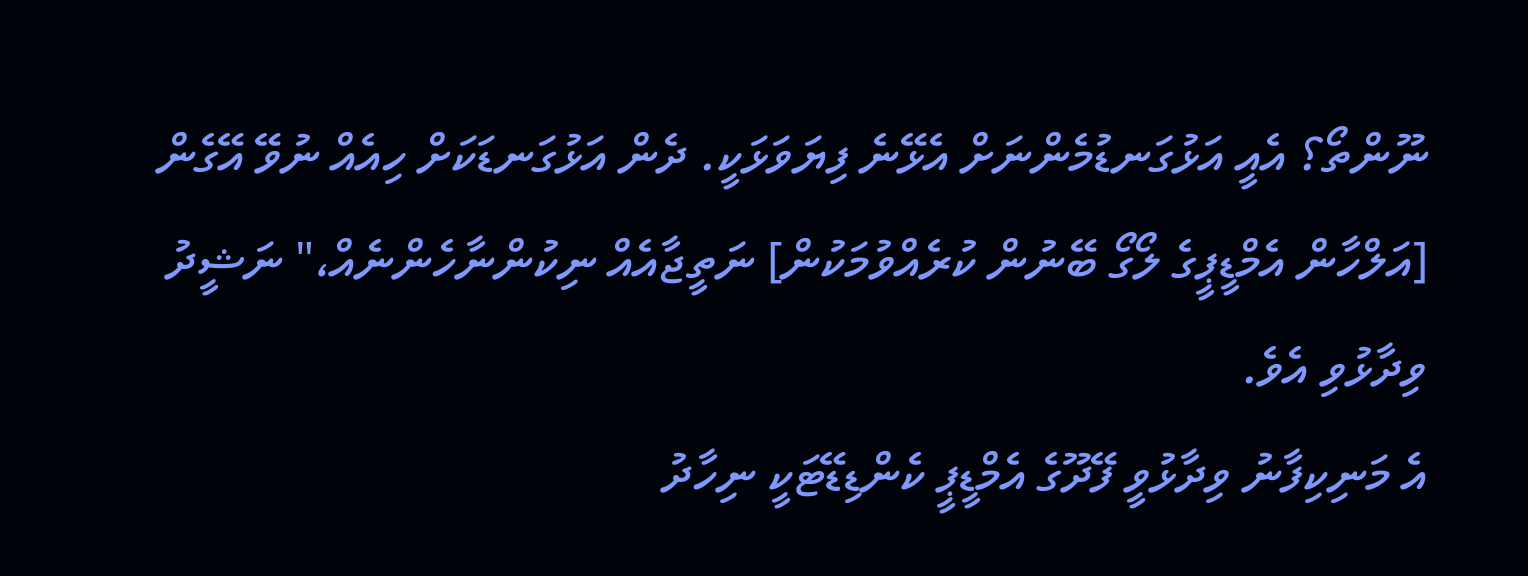ނޫންތޯ؟ އެއީ އަޅުގަނޑުމެންނަށް އެޅޭނެ ފިޔަވަޅަކީ. ދެން އަޅުގަނޑަކަށް ހިއެއް ނުވޭ އޭގެން [އަލްހާން އެމްޑީޕީގެ ލޯގޯ ބޭނުން ކުރެއްވުމަކުން] ނަތީޖާއެއް ނިކުންނާހެންނެއް،" ނަޝީދު ވިދާޅުވި އެވެ.
އެ މަނިކިފާނު ވިދާޅުވީ ފޭދޫގެ އެމްޑީޕީ ކެންޑިޑޭޓަކީ ނިހާދު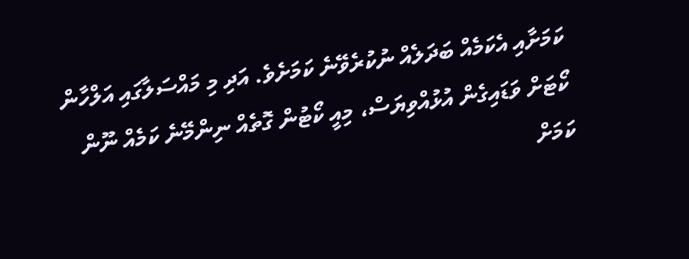ކަމަށާއި އެކަމެއް ބަދަލެއް ނުކުރެވޭނެ ކަމަށެވެ. އަދި މި މައްސަލާގައި އަލްހާން ކޯޓަށް ވަޑައިގެން އުޅުއްވިޔަސް، މިއީ ކޯޓުން ގޮތެއް ނިންމޭނެ ކަމެއް ނޫން ކަމަށް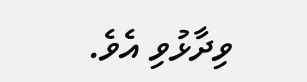ވިދާޅުވި އެވެ.